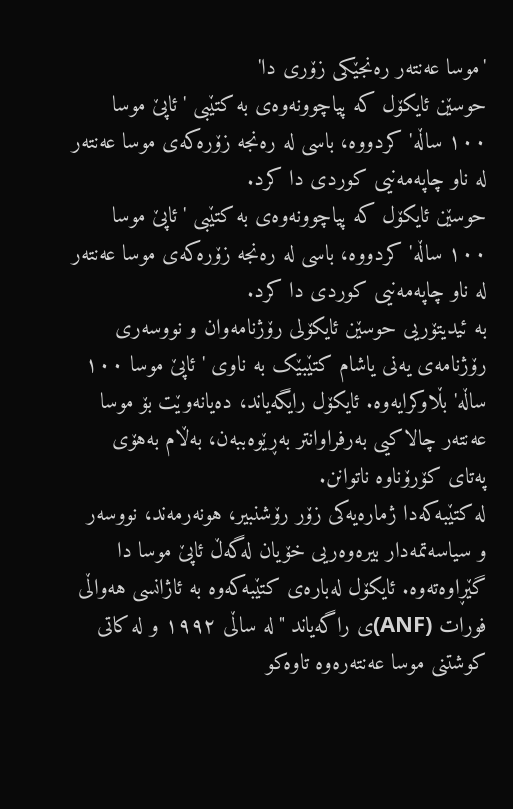'موسا عەنتەر رەنجێکی زۆری دا'
حوسێن ئایکۆل کە پیاچوونەوەى بە کتێبی 'ئاپێ موسا ١٠٠ ساڵە' کردووە، باسی لە رەنجە زۆرەکەى موسا عەنتەر لە ناو چاپەمەنیی کوردی دا کرد.
حوسێن ئایکۆل کە پیاچوونەوەى بە کتێبی 'ئاپێ موسا ١٠٠ ساڵە' کردووە، باسی لە رەنجە زۆرەکەى موسا عەنتەر لە ناو چاپەمەنیی کوردی دا کرد.
بە ئیدیتۆریی حوسێن ئایکۆلی رۆژنامەوان و نووسەری رۆژنامەى یەنی یاشام کتێبێک بە ناوی 'ئاپێ موسا ١٠٠ ساڵە' بڵاوکرایەوە. ئایکۆل رایگەیاند، دەیانەوێت بۆ موسا عەنتەر چالاکیی بەرفراوانتر بەڕێوەببەن، بەڵام بەهۆی پەتای کۆرۆناوە ناتوانن.
لە کتێبەکەدا ژمارەیەکى زۆر رۆشنبیر، هونەرمەند، نووسەر و سیاسەتمەدار بیرەوەریی خۆیان لەگەڵ ئاپێ موسا دا گێڕاوەتەوە. ئایکۆل لەبارەى کتێبەکەوە بە ئاژانسی هەواڵی فورات (ANF)ی راگەیاند "لە ساڵی ١٩٩٢ و لە کاتی کوشتنی موسا عەنتەرەوە تاوەکو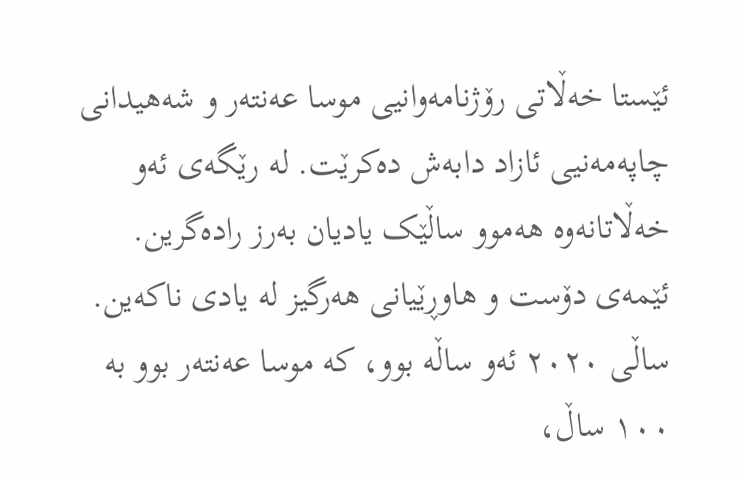ئێستا خەڵاتی رۆژنامەوانیی موسا عەنتەر و شەهیدانی چاپەمەنیی ئازاد دابەش دەکرێت. لە رێگەى ئەو خەڵاتانەوە هەموو ساڵێک یادیان بەرز رادەگرین. ئێمەی دۆست و هاوڕێیانی هەرگیز لە یادی ناکەین. ساڵی ٢٠٢٠ ئەو ساڵە بوو، کە موسا عەنتەر بوو بە ١٠٠ ساڵ،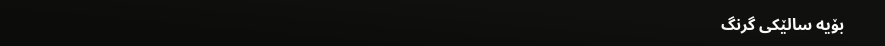بۆیە سالێکی گرنگ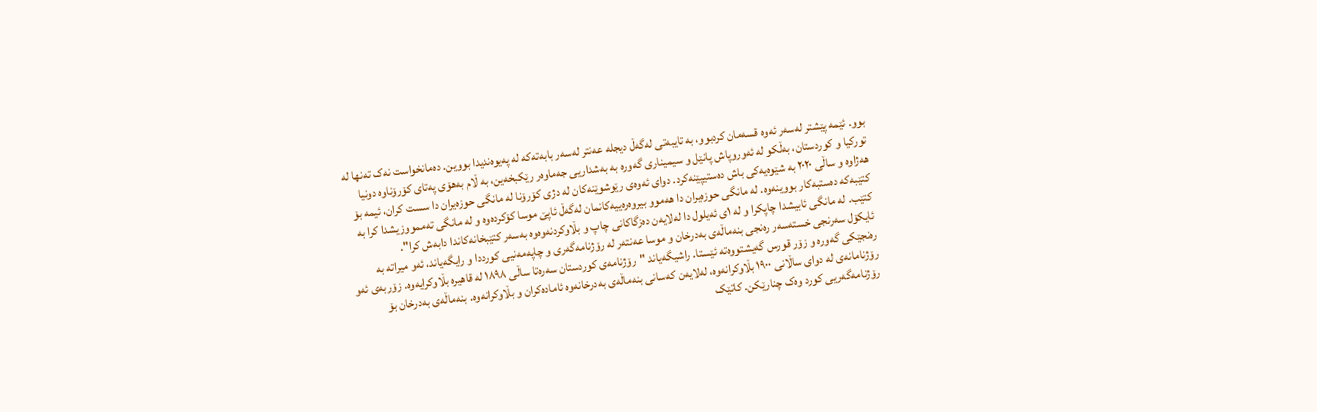بوو. ئێمە پێشتر لەسەر ئەوە قسەمان کردبوو، بە تایبەتی لەگەڵ دیجلە عەنتر لەسەر بابەتەکە لە پەیوەندیدا بووین. دەمانخواست نەک تەنها لە تورکیا و کوردستان، بەڵکو لە ئەوروپاش پانێل و سیمیناری گەورە بە بەشداریی جەماوەر رێکبخەین، بە ڵام بەهۆی پەتای کۆرۆناوە دونیا هەژاوە و ساڵی ٢٠٢٠ بە شێوەیەکى باش دەستیپێنەکرد. دوای ئەوەى رێوشوێنەکان لە دژی کۆرۆنا لە مانگی حوزەیران دا سست کران، ئیمە بۆ کتێبەکە دەستبەکار بووینەوە. لە مانگی حوزەیران دا هەموو بیروەرەییەکانمان لەگەڵ ئاپێ موسا کۆکردەوە و لە مانگی تەممووزیشدا کرا بە کتێب. لە مانگی ئابیشدا چاپکرا و لە ١ی ئەیلول دا لەلایەن دەزگاکانی چاپ و بڵاوکردنەوەوە بەسەر کتێبخانەکاندا دابەش کرا".
ئایکۆل سەرنجی خستەسەر رەنجی بنەماڵەى بەدرخان و موسا عەنتەر لە رۆژنامەگەری و چاپەمەنیی کورددا و رایگەیاند، ئەو میراتە بە رەنجێکی گەورە و زۆر قورس گەیشتووەتە ئێستا. راشیگەیاند "رۆژنامەى کوردستان سەرەتا ساڵی ١٨٩٨ لە قاهیرە بڵاوکرایەوە. زۆربەى ئەو رۆژنامانەى لە دوای ساڵانی ١٩٠٠ بڵاوکرانەوە، لەلایەن کەسانی بنەماڵەى بەدرخانەوە ئامادەکران و بڵاوکرانەوە. بنەماڵەى بەدرخان بۆ رۆژنامەگەریی کورد وەک چنارێکن. کاتێک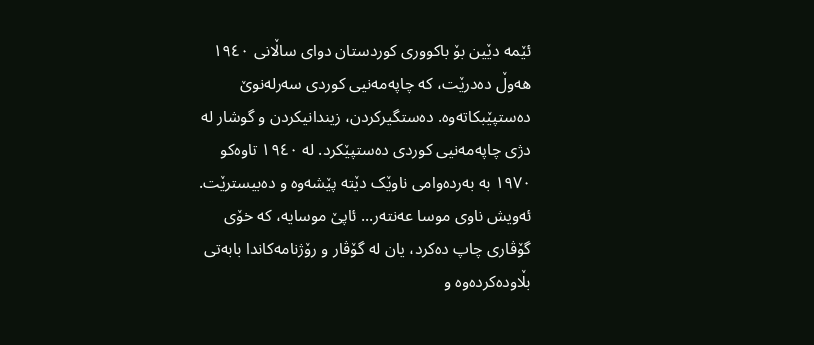ئێمە دێین بۆ باکووری کوردستان دوای ساڵانی ١٩٤٠ هەوڵ دەدرێت، کە چاپەمەنیی کوردی سەرلەنوێ دەستپێبکاتەوە. دەستگیرکردن، زیندانیکردن و گوشار لە دژی چاپەمەنیی کوردی دەستپێکرد. لە ١٩٤٠ تاوەکو ١٩٧٠ بە بەردەوامی ناوێک دێتە پێشەوە و دەبیسترێت. ئەویش ناوی موسا عەنتەر... ئاپێ موسایە، کە خۆی گۆڤاری چاپ دەکرد، یان لە گۆڤار و رۆژنامەکاندا بابەتی بڵاودەکردەوە و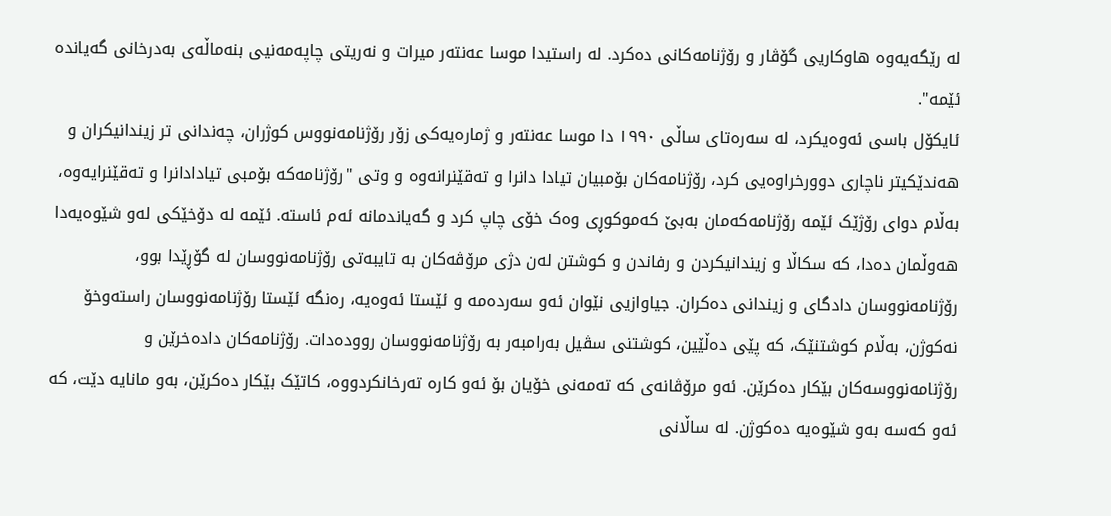لە رێگەیەوە هاوکاریی گۆڤار و رۆژنامەکانی دەکرد. لە راستیدا موسا عەنتەر میرات و نەریتی چاپەمەنیی بنەماڵەى بەدرخانی گەیاندە ئێمە".
ئایکۆل باسی ئەوەیکرد، لە سەرەتای ساڵی ١٩٩٠ دا موسا عەنتەر و ژمارەیەکی زۆر رۆژنامەنووس کوژران، چەندانی تر زیندانیکران و هەندێکیتر ناچاری دوورخراوەیی کرد، رۆژنامەکان بۆمبیان تیادا دانرا و تەقێنرانەوە و وتی "رۆژنامەکە بۆمبی تیادادانرا و تەقێنرایەوە، بەڵام دوای رۆژێک ئێمە رۆژنامەکەمان بەبێ کەموکوڕی وەک خۆی چاپ کرد و گەیاندمانە ئەم ئاستە. ئێمە لە دۆخێکی لەو شێوەیەدا هەوڵمان دەدا، کە سکاڵا و زیندانیکردن و رفاندن و کوشتن لەن دژی مرۆڤەکان بە تایبەتی رۆژنامەنووسان لە گۆڕێدا بوو، رۆژنامەنووسان دادگای و زیندانی دەکران. جیاوازیی نێوان ئەو سەردەمە و ئێستا ئەوەیە، رەنگە ئێستا رۆژنامەنووسان راستەوخۆ نەکوژن، بەڵام کوشتنێک، کە پێی دەڵێین، کوشتنی سڤیل بەرامبەر بە رۆژنامەنووسان روودەدات. رۆژنامەکان دادەخرێن و رۆژنامەنووسەکان بێکار دەکرێن. ئەو مرۆڤانەى کە تەمەنی خۆیان بۆ ئەو کارە تەرخانکردووە، کاتێک بێکار دەکرێن، بەو مانایە دێت، کە ئەو کەسە بەو شێوەیە دەکوژن. لە ساڵانی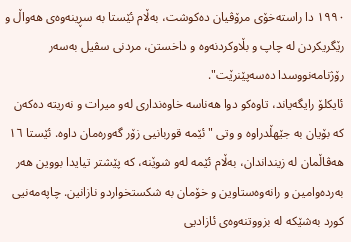١٩٩٠ دا راستەخۆی مرۆڤیان دەکوشت، بەڵام ئێستا بە سڕینەوەى هەواڵ و رێگریکردن لە چاپ و بڵاوکردنەوە و داخستن، مردنی سڤیل بەسەر رۆژنامەنووسدا دەسەپێنرێت".
ئایکلۆ رایگەیاند، تاوەکو دوا هەناسە خاوەنداری لەو میرات و نەریتە دەکەن کە بۆیان بە جێهڵدراوە و وتی "ئێمە قوربانیی زۆر گەورەمان داوە. ئێستا ١٦ هەڤاڵمان لە زینداندان، بەڵام ئێمە لەو شوێنە، کە پێشتر تیایدا بووین هەر بەردەوامین و رانەوەستاوین و خۆمان بە شکستخواردو نازانین. چاپەمەنیی کورد بەشێکە لە بزووتنەوەى ئازادیی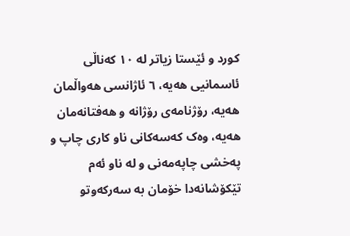کورد و ئێستا زیاتر لە ١٠ کەناڵی ئاسمانیی هەیە، ٦ ئاژانسی هەواڵمان هەیە، رۆژنامەی رۆژانە و هەفتانەمان هەیە، وەک کەسەکانی ناو کاری چاپ و پەخشی چاپەمەنی و لە ناو ئەم تێکۆشانەدا خۆمان بە سەرکەوتو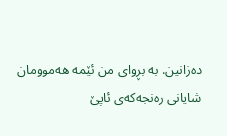دەزانین. بە بڕوای من ئێمە هەموومان شایانی رەنجەکەى ئاپێ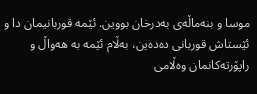موسا و بنەماڵەى بەدرخان بووین. ئێمە قوربانیمان دا و ئێستاش قوربانی دەدەین، بەڵام ئێمە بە هەواڵ و راپۆرتەکانمان وەڵامی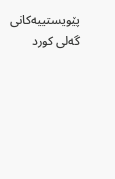پێویستییەکانی گەلی کورد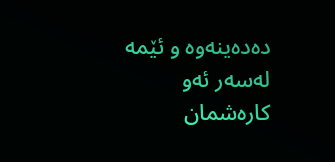دەدەینەوە و ئێمە لەسەر ئەو کارەشمان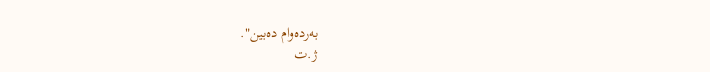بەردەوام دەبین".
ژ.ت